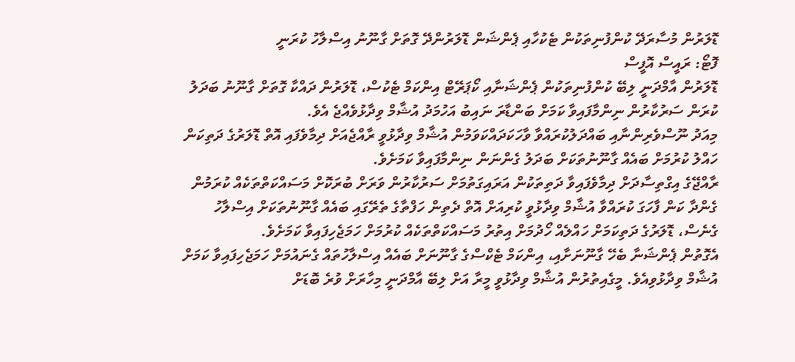ޑޮލަރުން މުސާރަދޭ ކުންފުނިތަކުން ޓެކުހާއި ޕެންޝަން ޑޮލަރުންދޭ ގޮތަށް ގާނޫނު އިސްލާހު ކުރަނީ
ފޮޓޯ: ރައީސް އޮފީސް
ޑޮލަރުން އާމްދަނީ ލިބޭ ކުންފުނިތަކުން ޕެންޝަނާއި ކޯޕަރޭޓް އިންކަމް ޓެކުސް، ޑޮލަރުން ދައްކާ ގޮތަށް ގާނޫނު ބަދަލު ކުރަން ސަރުކާރުން ނިންމާފައިވާ ކަމަށް ބަންޑާރަ ނައިބު އަހުމަދު އުޝާމް ވިދާޅުވެއްޖެ އެވެ.
މިއަދު ނޫސްވެރިންނާއި ބައްދަލުކުރައްވާ ވާހަކަދައްކަވަމުން އުޝާމް ވިދާޅުވީ ރާއްޖެއަށް ދިމާވެފައި އޮތް ޑޮލަރުގެ ދަތިކަން ހައްލު ކުރުމަށް ބައެއް ގާނޫނުތަކަށް ބަދަލު ގެންނަން ނިންމާފައިވާ ކަމަށެވެ.
ރާއްޖޭގެ އިގްތިސާދަށް ދިމާވެފައިވާ ދަތިތަކުން އަރައިގަތުމަށް ސަރުކާރުން ވަރަށް ބުރަކޮށް މަސައްކަތްތަކެއް ކުރަމުން ގެންދާ ކަން ފާހަގަ ކުރައްވާ އުޝާމް ވިދާޅުވީ ކުރިއަށް އޮތް ދެތިން ހަފްތާގެ ތެރޭގައި ބައެއް ގާނޫނުތަކަށް އިސްލާހު ގެނެސް، ޑޮލަރުގެ ދަތިކަމަށް ހައްލެއް ހޯދުމަށް އިތުރު މަސައްކަތްތަކެއް ކުރުމަށް ހަމަޖެހިފައިވާ ކަމަށެވެ.
އެގޮތުން ޕެންޝަނާ ބެހޭ ގާނޫނަށާއި، އިންކަމް ޓެކްސްގެ ގާނޫނަށް ބައެއް އިސްލާހުތައް ގެނައުމަށް ހަމަޖެހިފައިވާ ކަމަށް އުޝާމް ވިދާޅުވިއެވެ. މީގެއިތުރުން އުޝާމް ވިދާޅުވީ މީރާ އަށް ލިބޭ އާމްދަނީ މިހާރަށް ވުރެ ބޮޑަށް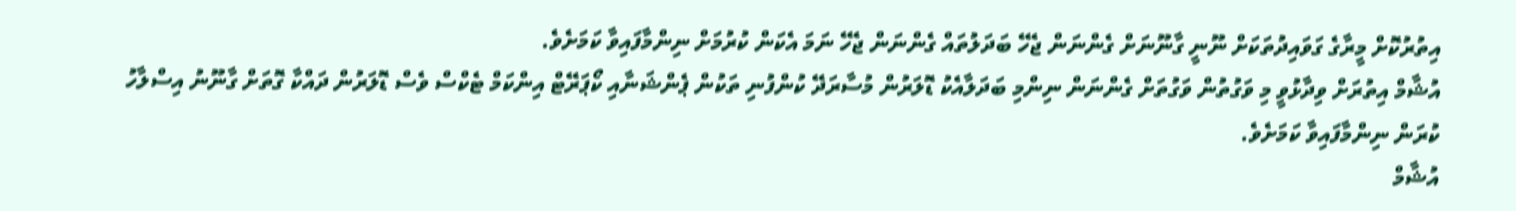އިތުރުކޮށް މީރާގެ ގަވައިދުތަކަށް ނޫނީ ގާނޫނަށް ގެންނަން ޖެހޭ ބަދަލުތައް ގެންނަން ޖެހޭ ނަމަ އެކަން ކުރުމަށް ނިންމާފައިވާ ކަމަށެވެ.
އުޝާމް އިތުރަށް ވިދާޅުވީ މި ވަގުތުން ވަގުތަށް ގެންނަން ނިންމި ބަދަލާއެކު ޑޮލަރުން މުސާރަދޭ ކުންފުނި ތަކުން ޕެންޝަނާއި ކޯޕަރޭޓް އިންކަމް ޓެކްސް ވެސް ޑޮލަރުން ދައްކާ ގޮތަށް ގާނޫނު އިސްލާހު ކުރަން ނިންމާފައިވާ ކަމަށެވެ.
އުޝާމް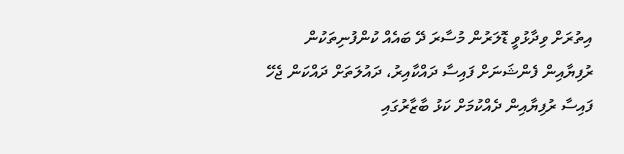އިތުރަށް ވިދާޅުވީ ޑޮލަރުން މުސާރަ ދޭ ބައެއް ކުންފުނިތަކުން ރުފިޔާއިން ފެންޝަނަށް ފައިސާ ދައްކާއިރު، ދައުލަތަށް ދައްކަން ޖެހޭ ފައިސާ ރުފިޔާއިން ދެއްކުމަށް ކަޅު ބާޒާރުގައި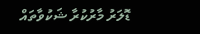ޑޮލަރު މާރުކުރާ ޝަކުވާތައް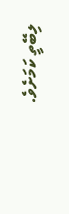ލިބޭތީ ކަމަށެވެ.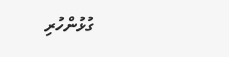ގުޅުންހުރި